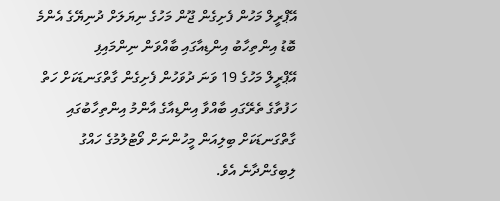އޭޕްރީލް މަހުން ފެށިގެން ޖޫން މަހުގެ ނިޔަލަށް ދުނިޔޭގެ އެންމެ ބޮޑު އިންތިހާބު އިންޑިއާގައި ބާއްވަން ނިންމައިފި
އޭޕްރީލް މަހުގެ 19 ވަނަ ދުވަހުން ފެށިގެން ގާތްގަނޑަކަށް ހަތް ހަފުތާގެ ތެރޭގައި ބާއްވާ އިންޑިއާގެ އާންމު އިންތިހާބުގައި ގާތްގަނޑަކަށް ބިލިއަން މީހުންނަށް ވޯޓުލުމުގެ ހައްގު ލިބިގެންދާނެ އެވެ.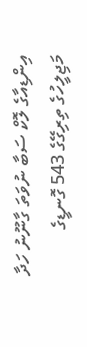އިންޑިއާގެ ލޮކް ސަބާ ނުވަތަ ގާނޫނު ހަދާ މަޖިލީހުގެ ތިރިގޭގެ 543 ގޮނޑީގެ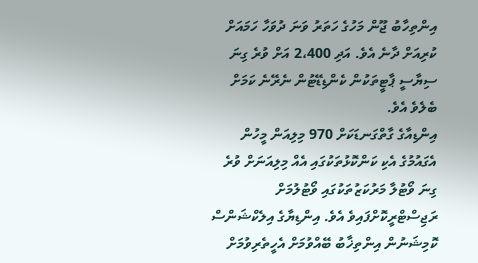އިންތިހާބު ޖޫން މަހުގެ ހަތަރު ވަނަ ދުވަހާ ހަމައަށް ކުރިއަށް ދާނެ އެވެ. އަދި 2،400 އަށް ވުރެ ގިނަ ސިޔާސީ ޕާޓީތަކުން ކެންޑިޑޭޓުން ނެރޭނެ ކަމަށް ބެލެވެ އެވެ.
އިންޑިއާގެ ގާތްގަނޑަކަށް 970 މިލިއަން މީހުން އެގައުމުގެ އެކި ކަންކޮޅުތަކުގައި އެއް މިލިއަނަށް ވުރެ ގިނަ ވޯޓުލާ މަރުކަޒުތަކުގައި ވޯޓުލުމަށް ރަޖިސްޓްރީކޮށްފައިވެ އެވެ. އިންޑިޔާގެ އިލެކްޝަންސް ކޮމިޝަނުން އިންތިޚާބު ބޭއްވުމަށް އެހީތެރިވުމަށް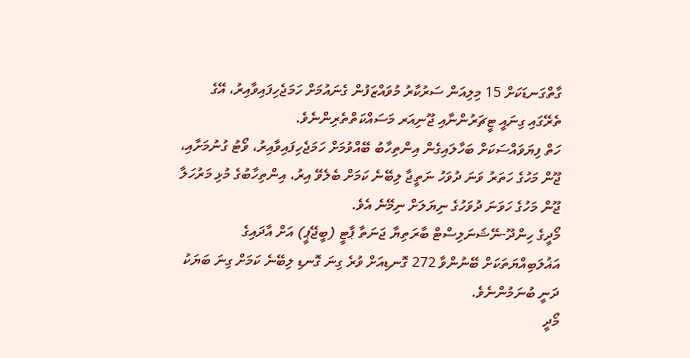ގާތްގަނޑަކަށް 15 މިލިއަން ސަރުކާރު މުވައްޒަފުން ގެނައުމަށް ހަމަޖެހިފައިވާއިރު، އޭގެ ތެރޭގައި ގިނައީ ޓީޗަރުންނާއި ޖޫނިއަރ މަސައްކަތްތެރިންނެވެ.
ހަތް ފިޔަވައްސަކަށް ބަހާލައިގެން އިންތިހާބު ބޭއްވުމަށް ހަމަޖެހިފައިވާއިރު، ވޯޓު ގުނުމަށާއި، ޖޫން މަހުގެ ހަތަރު ވަނަ ދުވަހު ނަތީޖާ ލިބޭނެ ކަމަށް ބެލެވޭ އިރު، އިންތިހާބުގެ މުޅި މަރުހަލާ ޖޫން މަހުގެ ހަވަނަ ދުވަހުގެ ނިޔަލަށް ނިމޭނެ އެވެ.
މޯދީގެ ހިންދޫ-ނޭޝަނަލިސްޓް ބާރަތިޔާ ޖަނަތާ ޕާޓީ (ބީޖޭޕީ) އަށް އާދައިގެ އަޣުލަބިއްޔަތަކަށް ބޭނުންވާ 272 ގޮނޑިއަށް ވުރެ ގިނަ ގޮނޑި ލިބޭނެ ކަމަށް ގިނަ ބަޔަކު ދަނީ ބުނަމުންނެވެ.
މޯދީ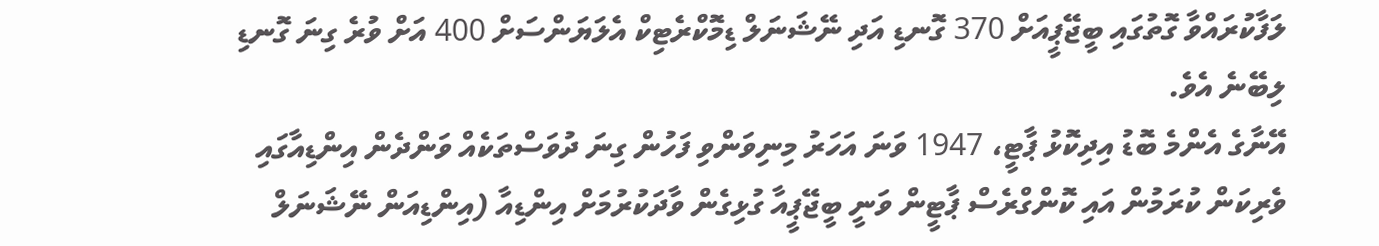ލަފާކުރައްވާ ގޮތުގައި ބީޖޭޕީއަށް 370 ގޮނޑި އަދި ނޭޝަނަލް ޑިމޮކްރެޓިކް އެލަޔަންސަށް 400 އަށް ވުރެ ގިނަ ގޮނޑި ލިބޭނެ އެވެ.
އޭނާގެ އެންމެ ބޮޑު އިދިކޮޅު ޕާޓީ، 1947 ވަނަ އަހަރު މިނިވަންވި ފަހުން ގިނަ ދުވަސްތަކެއް ވަންދެން އިންޑިއާގައި ވެރިކަން ކުރަމުން އައި ކޮންގްރެސް ޕާޓީން ވަނީ ބީޖޭޕީއާ ގުޅިގެން ވާދަކުރުމަށް އިންޑިއާ (އިންޑިއަން ނޭޝަނަލް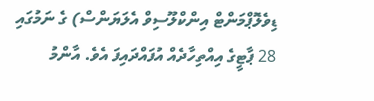ޑިވެލޮޕްމަންޓް އިންކްލޫސިވް އެލަޔަންސް) ގެ ނަމުގައި 28 ޕާޓީގެ އިއްތިހާދެއް އުފައްދައިފަ އެވެ. އާންމު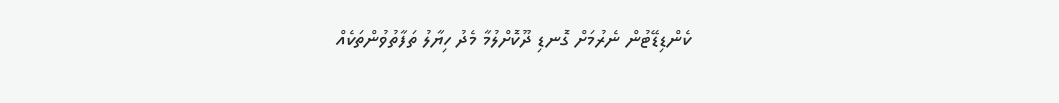ކެންޑިޑޭޓުން ނެރުމަށް ގޮނޑި ދޫކޮށްލުމާ މެދު ހިޔާލު ތަފާތުވުންތަކެއް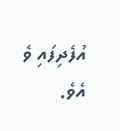އުފެދިފައި ވެ އެވެ.